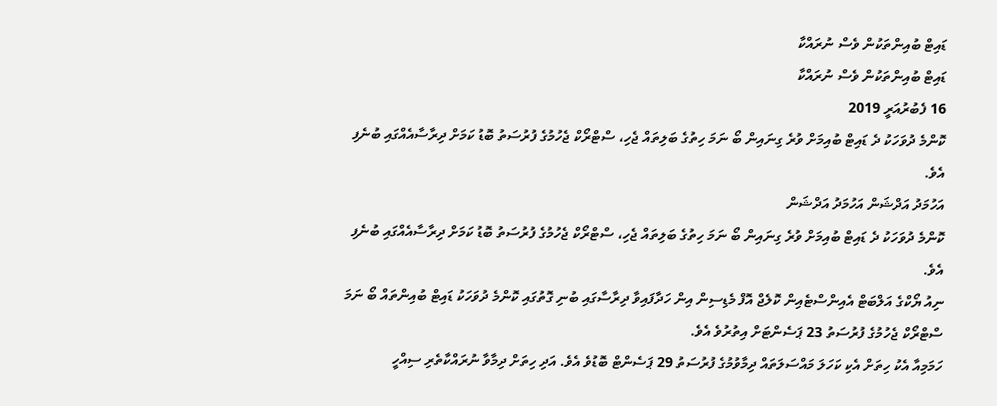ޑައިޓް ބުއިންތަކުން ވެސް ނުރައްކާ
ޑައިޓް ބުއިންތަކުން ވެސް ނުރައްކާ
16 ފެބުރުއަރީ 2019
ކޮންމެ ދުވަހަކު ދެ ޑައިޓް ބުއިމަށް ވުރެ ގިނައިން ބޯ ނަމަ ހިތުގެ ބަލިތައް ޖެހި، ސްޓްރޯކް ޖެހުމުގެ ފުރުސަތު ބޮޑު ކަމަށް ދިރާސާއެއްގައި ބުނެފި އެވެ.
އަހުމަދު އަދްޝަން އަހުމަދު އަދްޝަން
ކޮންމެ ދުވަހަކު ދެ ޑައިޓް ބުއިމަށް ވުރެ ގިނައިން ބޯ ނަމަ ހިތުގެ ބަލިތައް ޖެހި، ސްޓްރޯކް ޖެހުމުގެ ފުރުސަތު ބޮޑު ކަމަށް ދިރާސާއެއްގައި ބުނެފި އެވެ.
ނިއު ޔޯކްގެ އަލްބަޓް އެއިންސްޓެއިން ކޮލެޖް އޮފް މެޑިސިން އިން ހަދާފައިވާ ދިރާސާގައި ބުނި ގޮތުގައި ކޮންމެ ދުވަހަކު ޑައިޓް ބުއިންތައް ބޯ ނަމަ ސްޓްރޯކް ޖެހުމުގެ ފުރުސަތު 23 ޕަސެންޓަށް އިތުރުވެ އެވެ.
ހަމަމިއާ އެކު ހިތަށް އެކި ކަހަލަ މައްސަލަތައް ދިމާވުމުގެ ފުރުސަތު 29 ޕަސެންޓް ބޮޑުވެ އެވެ. އަދި ހިތަށް ދިމާވާ ނުރައްކާތެރި ސިއްހީ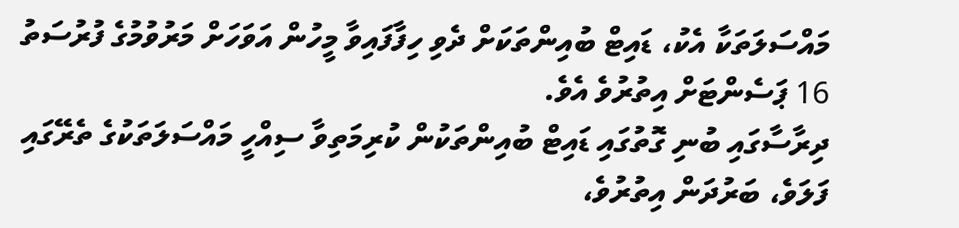މައްސަލަތަކާ އެކު، ޑައިޓް ބުއިންތަކަށް ދެވި ހިފާފައިވާ މީހުން އަވަހަށް މަރުވުމުގެ ފުރުސަތު 16 ޕަސެންޓަށް އިތުރުވެ އެވެ.
ދިރާސާގައި ބުނި ގޮތުގައި ޑައިޓް ބުއިންތަކުން ކުރިމަތިވާ ސިއްހީ މައްސަލަތަކުގެ ތެރޭގައި ފަލަވެ، ބަރުދަން އިތުރުވެ،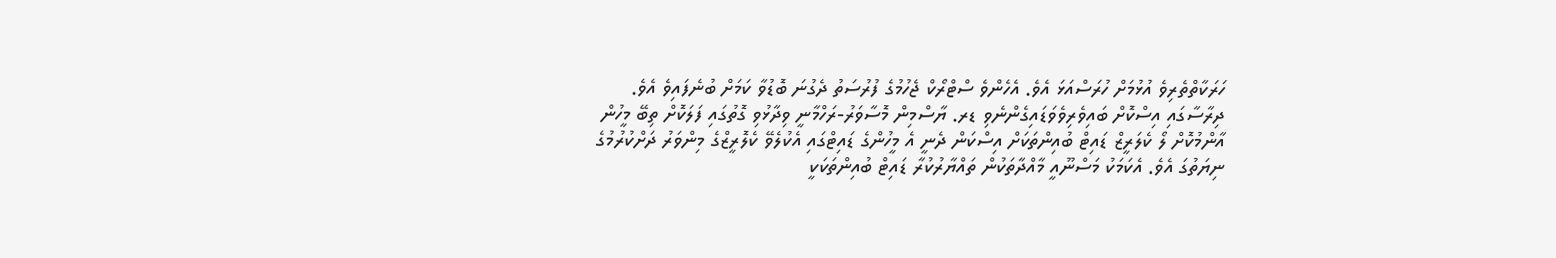ހަރަކާތްތެރިވެ އުޅުމަށް ހުރަސްއަޅަ އެވެ. އެހެންވެ ސްޓްރޯކް ޖެހުމުގެ ފުރުސަތު ދެގުނަ ބޮޑުވާ ކަމަށް ބުނެފައިވެ އެވެ.
ދިރާސާގައި އިސްކޮށް ބައިވެރިވެވަޑައިގެންނެވި ޑރ. ޔާސްމިން މޮސާވަރު-ރަހްމާނީ ވިދާޅުވި ގޮތުގައި ފަލަކޮށް ތިބޭ މީހުން އާންމުކޮށް ލޯ ކެލަރީޒް ޑައިޓް ބުއިންތަކަށް އިސްކަން ދެނީ އެ މީހުންގެ ޑައިޓްގައި އެކުލެވޭ ކެލޮރީޒްގެ މިންވަރު ދަށްކުރުމުގެ ނިޔަތުގަ އެވެ. އެކަމަކު މަސްނޫއީ މާއްދާތަކުން ތައްޔާރުކުރާ ޑައިޓް ބުއިންތަކަކީ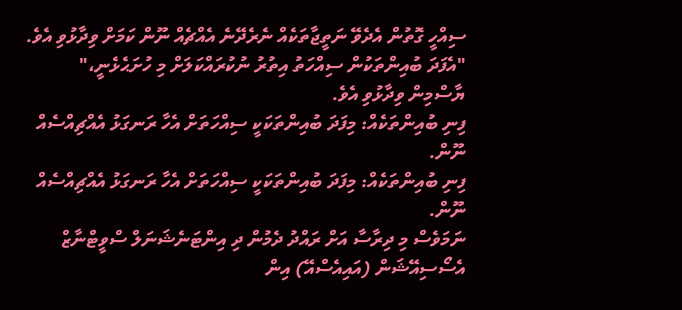ސިއްހީ ގޮތުން އެދެވޭ ނަތީޖާތަކެއް ނެރެދޭނެ އެއްޗެއް ނޫން ކަމަށް ވިދާޅުވި އެވެ.
"އެފަދަ ބުއިންތަކުން ސިއްހަތު އިތުރު ނުކުރައްކަލަށް މި ހުށަޙެޅެނީ،" ޔާސްމިން ވިދާޅުވި އެވެ.
ފިނި ބުއިންތަކެއް: މިފަދަ ބުއިންތަކަކީ ސިއްހަތަށް އެހާ ރަނގަޅު އެއްޗިއްސެއް ނޫން.
ފިނި ބުއިންތަކެއް: މިފަދަ ބުއިންތަކަކީ ސިއްހަތަށް އެހާ ރަނގަޅު އެއްޗިއްސެއް ނޫން.
ނަމަވެސް މި ދިރާސާ އަށް ރައްދު ދެމުން ދި އިންޓަނެޝަނަލް ސްވީޓްނާޒް އެސޯސިއޭޝަން (އައިއެސްއޭ) އިން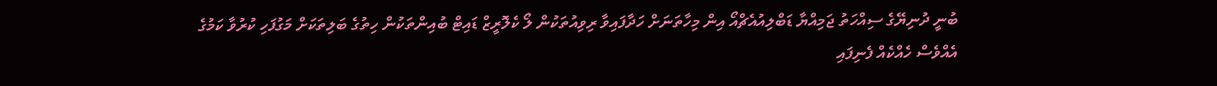ބުނީ ދުނިޔޭގެ ސިއްހަތު ޖަމިއްޔާ ޑަބްލިއުއެޗްއޯ އިން މިހާތަނަށް ހަދާފައިވާ ރިވިއުތަކުން ލޯ ކެލޮރީޒް ޑައިޓް ބުއިންތަކުން ހިތުގެ ބަލިތަކަށް މަގުފަހި ކުރުވާ ކަމުގެ އެއްވެސް ހެއްކެއް ފެނިފައި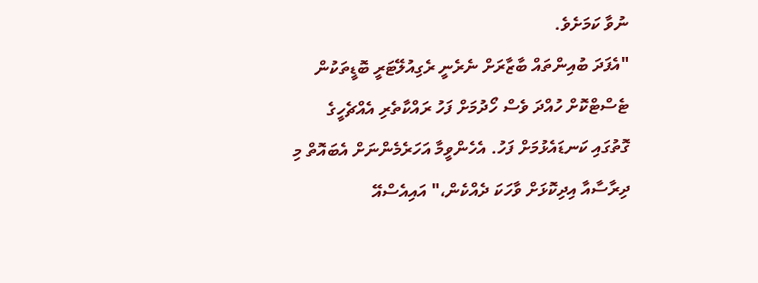ނުވާ ކަމަށެވެ.
"އެފަދަ ބުއިންތައް ބާޒާރަށް ނެރެނީ ރެގިއުލޭޓަރީ ބޮޑީތަކުން ޓެސްޓްކޮށް ހުއްދަ ވެސް ހޯދުމަށް ފަހު ރައްކާތެރި އެއްޗެހީގެ ގޮތުގައި ކަނޑައެޅުމަށް ފަހު. އެހެންވީމާ އަހަރެމެންނަށް އެބައޮތް މި ދިރާސާއާ އިދިކޮޅަށް ވާހަކަ ދެއްކެން،" އައިއެސްއޭ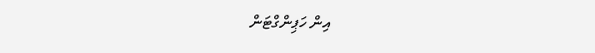އިން ހަޕިންގްޓަން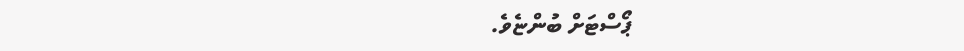ޕޯސްޓަށް ބުންޏެވެ.